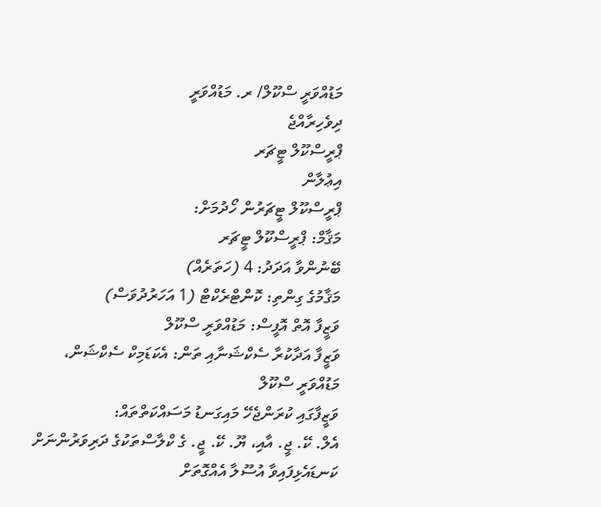މަޑުއްވަރީ ސްކޫލް/ ރ. މަޑުއްވަރީ
ދިވެހިރާއްޖެ
ޕްރީސްކޫލް ޓީޗަރ
އިޢުލާން
ޕްރީސްކޫލް ޓީޗަރުން ހޯދުމަށް:
މަޤާމް: ޕްރީސްކޫލް ޓީޗަރ
ބޭނުންވާ އަދަދު: 4 (ހަތަރެއް)
މަޤާމުގެ ގިންތި: ކޮންޓްރެކްޓް (1 އަހަރުދުވަސް)
ވަޒީފާ އޮތް އޮފީސް: މަޑުއްވަރީ ސްކޫލް
ވަޒީފާ އަދާކުރާ ސެކްޝަނާއި ތަން: އެކަޑަމިކް ސެކްޝަން، މަޑުއްވަރީ ސްކޫލް
ވަޒީފާގައި ކުރަންޖެހޭ މައިގަނޑު މަސައްކަތްތައް:
އެލް. ކޭ. ޖީ. އާއި، ޔޫ. ކޭ. ޖީ. ގެ ކްލާސްތަކުގެ ދަރިވަރުންނަށް ކަނޑައެޅިފައިވާ އުސޫލާ އެއްގޮތަށް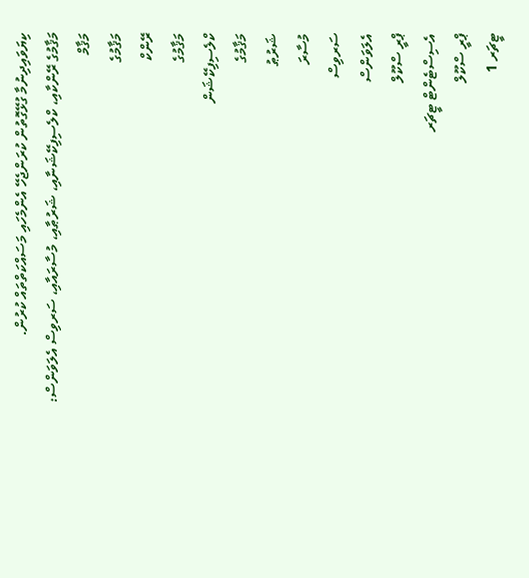ކިޔަވައިދިނުމާ ގުޅޭގޮތުން ކުރަންޖެހޭ އެންމެހައި މަސައްކަތްތައް ކުރުން.
މަޤާމުގެ ރޭންކާއި، ކްލެސިފިކޭޝަނާއި، ޝަރުޠާއި، މުސާރައާއި، ސަރވިސް އެލަވަންސް:
މަޤާމް
މަޤާމުގެ
ރޭންކް
މަޤާމުގެ
ކްލެސިފިކޭޝަން
މަޤާމުގެ
ޝަރުޠު
މުސާރަ
ސަރވިސް
އެލަވަންސް
ޕްރީ ސްކޫލް
އެސިސްޓެންޓް ޓީޗަރ
ޕްރީ ސްކޫލް
ޓީޗަރ 1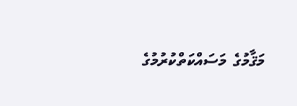މަޤާމުގެ  މަސައްކަތްކުރުމުގެ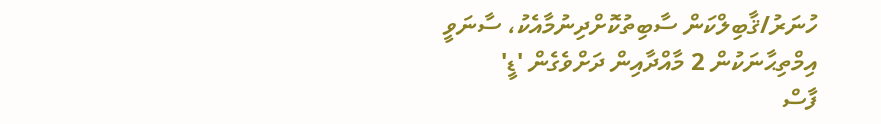ހުނަރު/ޤާބިލްކަން ސާބިތުކޮށްދިނުމާއެކު، ސާނަވީ
އިމްތިޙާނަކުން 2 މާއްދާއިން ދަށްވެގެން 'ޑީ'
ފާސް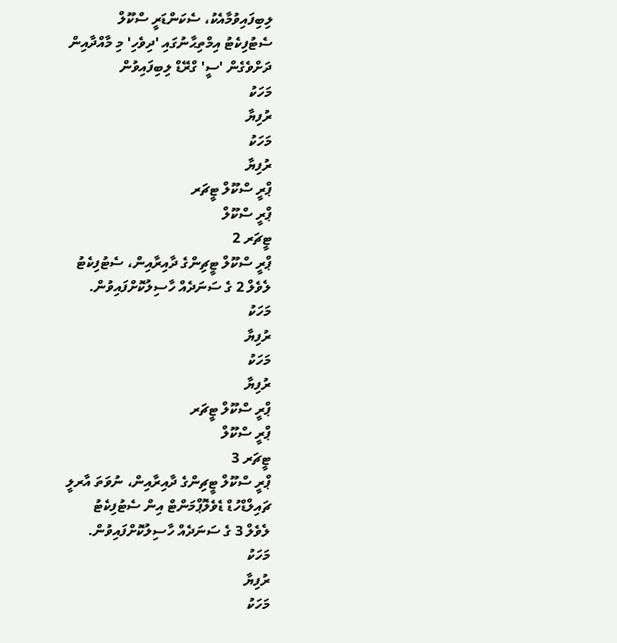ލިބިފައިވުމާއެކު، ސެކަންޑަރީ ސްކޫލް
ސެޓުފިކެޓު އިމްތިޙާނުގައި 'ދިވެހި' މި މާއްދާއިން
ދަށްވެގެން 'ސީ' ގްރޭޑް ލިބިފައިވުން
މަހަކު
ރުފިޔާ
މަހަކު
ރުފިޔާ
ޕްރީ ސްކޫލް ޓީޗަރ
ޕްރީ ސްކޫލް
ޓީޗަރ 2
ޕްރީ ސްކޫލް ޓީޗިންގެ ދާއިރާއިން، ސެޓުފިކެޓު
ލެވެލް 2 ގެ ސަނަދެއް ހާސިލުކޮށްފައިވުން.
މަހަކު
ރުފިޔާ
މަހަކު
ރުފިޔާ
ޕްރީ ސްކޫލް ޓީޗަރ
ޕްރީ ސްކޫލް
ޓީޗަރ 3
ޕްރީ ސްކޫލް ޓީޗިންގެ ދާއިރާއިން، ނުވަތަ އާރލީ
ޗައިލްޑްހުޑް ޑެވެލޮޕްމަންޓް އިން ސެޓުފިކެޓު
ލެވެލް 3 ގެ ސަނަދެއް ހާސިލުކޮށްފައިވުން.
މަހަކު
ރުފިޔާ
މަހަކު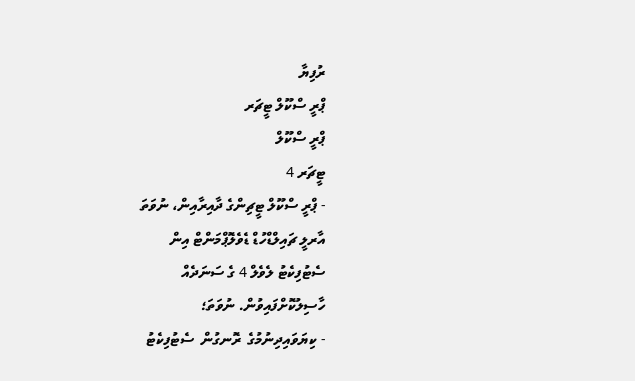ރުފިޔާ
ޕްރީ ސްކޫލް ޓީޗަރ
ޕްރީ ސްކޫލް
ޓީޗަރ 4
- ޕްރީ ސްކޫލް ޓީޗިންގެ ދާއިރާއިން، ނުވަތަ
އާރލީ ޗައިލްޑްހުޑް ޑެވެލޮޕްމަންޓް އިން
ސެޓުފިކެޓު ލެވެލް 4 ގެ ސަނަދެއް
ހާސިލުކޮށްފައިވުން. ނުވަތަ؛
- ކިޔަވައިދިނުމުގެ  ރޮނގުން  ސެޓުފިކެޓު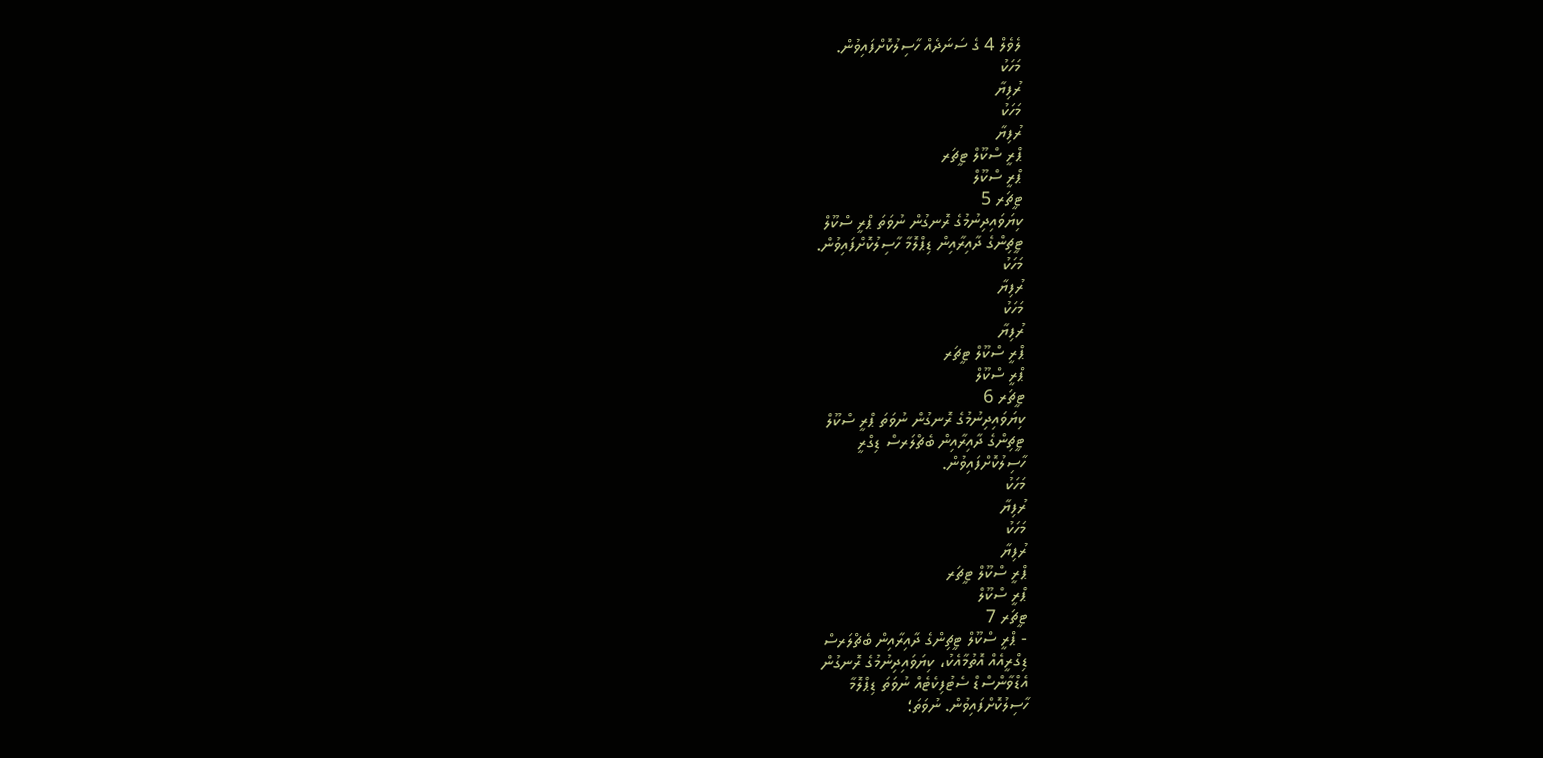ލެވެލް 4 ގެ ސަނަދެއް ހާސިލުކޮށްފައިވުން.
މަހަކު
ރުފިޔާ
މަހަކު
ރުފިޔާ
ޕްރީ ސްކޫލް ޓީޗަރ
ޕްރީ ސްކޫލް
ޓީޗަރ 5
ކިޔަވައިދިނުމުގެ ރޮނގުން ނުވަތަ ޕްރީ ސްކޫލް
ޓީޗިންގެ ދާއިރާއިން ޑިޕްލޮމާ ހާސިލުކޮށްފައިވުން.
މަހަކު
ރުފިޔާ
މަހަކު
ރުފިޔާ
ޕްރީ ސްކޫލް ޓީޗަރ
ޕްރީ ސްކޫލް
ޓީޗަރ 6
ކިޔަވައިދިނުމުގެ ރޮނގުން ނުވަތަ ޕްރީ ސްކޫލް
ޓީޗިންގެ ދާއިރާއިން ބެޗްލަރސް ޑިގްރީ
ހާސިލުކޮށްފައިވުން.
މަހަކު
ރުފިޔާ
މަހަކު
ރުފިޔާ
ޕްރީ ސްކޫލް ޓީޗަރ
ޕްރީ ސްކޫލް
ޓީޗަރ 7
- ޕްރީ ސްކޫލް ޓީޗިންގެ ދާއިރާއިން ބެޗްލަރސް
ޑިގްރީއެއް އޮތުމާއެކު، ކިޔަވައިދިނުމުގެ ރޮނގުން
އެޑްވާންސްޑް ސެޓުފިކެޓެއް ނުވަތަ ޑިޕްލޮމާ
ހާސިލުކޮށްފައިވުން. ނުވަތަ؛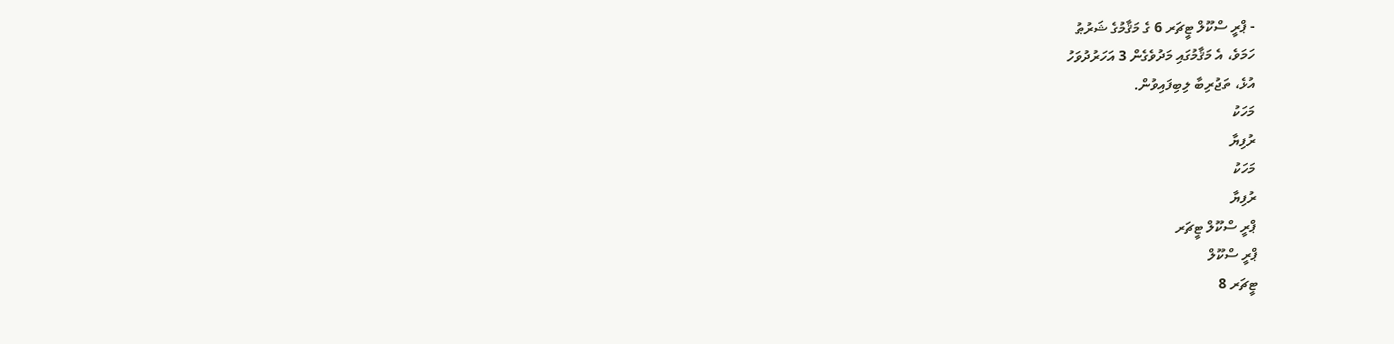- ޕްރީ ސްކޫލް ޓީޗަރ 6 ގެ މަޤާމުގެ ޝަރުޠު
ހަމަވެ، އެ މަޤާމުގައި މަދުވެގެން 3 އަހަރުދުވަހު
އުޅެ، ތަޖުރިބާ ލިބިފައިވުން.
މަހަކު
ރުފިޔާ
މަހަކު
ރުފިޔާ
ޕްރީ ސްކޫލް ޓީޗަރ
ޕްރީ ސްކޫލް
ޓީޗަރ 8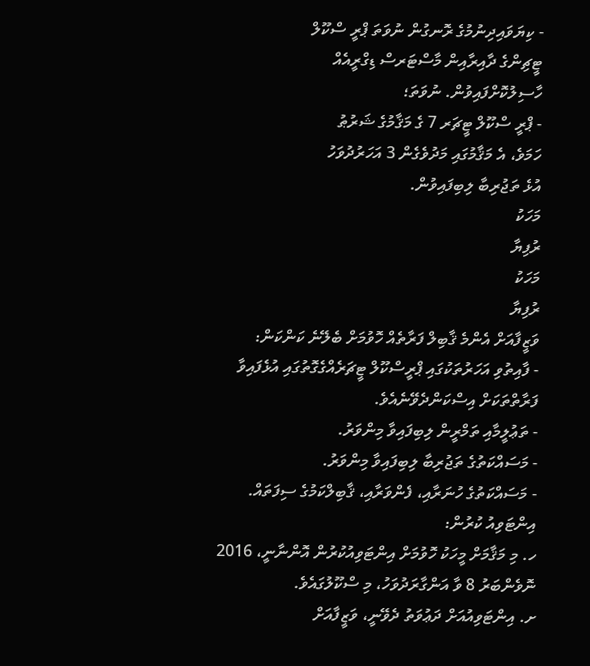- ކިޔަވައިދިނުމުގެ ރޮނގުން ނުވަތަ ޕްރީ ސްކޫލް
ޓީޗިންގެ ދާއިރާއިން މާސްޓަރސް ޑިގްރީއެއް
ހާސިލުކޮށްފައިވުން. ނުވަތަ؛
- ޕްރީ ސްކޫލް ޓީޗަރ 7 ގެ މަޤާމުގެ ޝަރުޠު
ހަމަވެ، އެ މަޤާމުގައި މަދުވެގެން 3 އަހަރުދުވަހު
އުޅެ ތަޖުރިބާ ލިބިފައިވުން.
މަހަކު
ރުފިޔާ
މަހަކު
ރުފިޔާ
ވަޒީފާއަށް އެންމެ ޤާބިލް ފަރާތެއް ހޮވުމަށް ބެލޭނެ ކަންކަން:
- ފާއިތުވި އަހަރުތަކުގައި ޕްރީސްކޫލް ޓީޗަރެއްގެގޮތުގައި އުޅެފައިވާ ފަރާތްތަކަށް އިސްކަންދެވޭނެއެވެ.
- ތަޢުލީމާއި ތަމްރީން ލިބިފައިވާ މިންވަރު.
- މަސައްކަތުގެ ތަޖުރިބާ ލިބިފައިވާ މިންވަރު.
- މަސައްކަތުގެ ހުނަރާއި، ފެންވަރާއި، ޤާބިލްކަމުގެ ސިފަތައް.
އިންޓަވިއު ކުރުން:
ހ. މި މަޤާމަށް މީހަކު ހޮވުމަށް އިންޓަވިއުކުރުން އޮންނާނީ، 2016 ނޮވެންބަރު 8 ވާ އަންގާރަދުވަހު، މި ސްކޫލުގައެވެ.
ށ. އިންޓަވިއުއަށް ދަޢުވަތު ދެވޭނީ، ވަޒީފާއަށް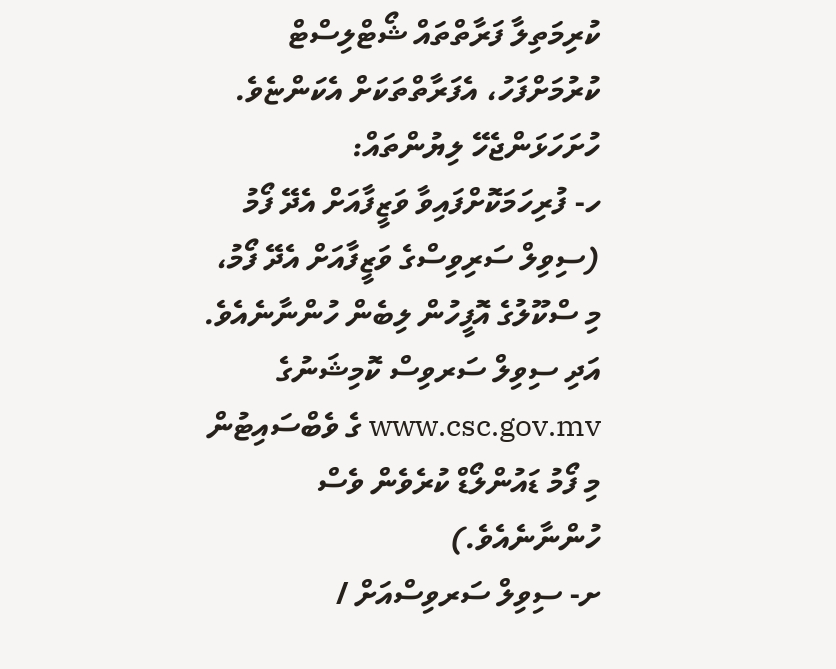ކުރިމަތިލާ ފަރާތްތައް ޝޯޓްލިސްޓް ކުރުމަށްފަހު، އެފަރާތްތަކަށް އެކަންޏެވެ.
ހުށަހަޅަންޖެހޭ ލިޔުންތައް:
ހ- ފުރިހަމަކޮށްފައިވާ ވަޒީފާއަށް އެދޭ ފޯމު (ސިވިލް ސަރިވިސްގެ ވަޒީފާއަށް އެދޭ ފޯމު، މި ސްކޫލުގެ އޮފީހުން ލިބެން ހުންނާނެއެވެ. އަދި ސިވިލް ސަރވިސް ކޮމިޝަނުގެ www.csc.gov.mv ގެ ވެބްސައިޓުން މި ފޯމު ޑައުންލޯޑް ކުރެވެން ވެސް ހުންނާނެއެވެ.)
ށ- ސިވިލް ސަރވިސްއަށް /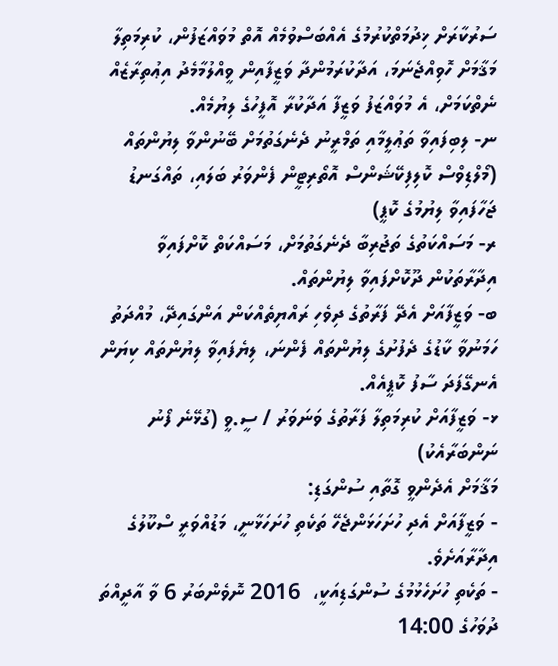ސަރުކާރަށް ޚިދުމަތްކުރުމުގެ އެއްބަސްވުމެއް އޮތް މުވައްޒަފުން، ކުރިމަތިލާ މަޤާމަށް ހޮވިއްޖެނަމަ، އަދާކުރަމުންދާ ވަޒީފާއިން ވީއްލުމާމެދު އިޢުތިރާޒެއް ނެތްކަމަށް، އެ މުވައްޒަފު ވަޒީފާ އަދާކުރާ އޮފީހުގެ ލިޔުމެއް.
ނ- ލިބިފައިވާ ތަޢުލީމާއި ތަމްރީނު ދެނެގަތުމަށް ބޭނުންވާ ލިޔުންތައް (މޯލްޑިވްސް ކޮލިފިކޭޝަންސް އޮތޯރިޓީން ފެންވަރު ބަލައި، ތައްގަނޑު ޖަހާފައިވާ ލިޔުމުގެ ކޮޕީ)
ރ- މަސައްކަތުގެ ތަޖުރިބާ ދެނެގަތުމަށް، މަސައްކަތް ކޮށްފައިވާ އިދާރާތަކުން ދޫކޮށްފައިވާ ލިޔުންތައް.
ބ- ވަޒީފާއަށް އެދޭ ފަރާތުގެ ދިވެހި ރައްޔިތެއްކަން އަންގައިދޭ، މުއްދަތު ހަމަނުވާ ކާޑުގެ ދެފުށުގެ ލިޔުންތައް ފެންނަ، ލިޔެފައިވާ ލިޔުންތައް ކިޔަން އެނގޭފަދަ ސާފު ކޮޕީއެއް.
ޅ- ވަޒީފާއަށް ކުރިމަތިލާ ފަރާތުގެ ވަނަވަރު / ސީ.ވީ (ގުޅޭނެ ފޯނު ނަންބަރާއެކު)
މަޤާމަށް އެދެންވީ ގޮތާއި ސުންގަޑި:
- ވަޒީފާއަށް އެދި ހުށަހަޅަންޖެހޭ ތަކެތި ހުށަހަޅާނީ، މަޑުއްވަރީ ސްކޫލުގެ އިދާރާއަށެވެ.
- ތަކެތި ހުށަހެޅުމުގެ ސުންގަޑިއަކީ،  2016 ނޮވެންބަރު 6 ވާ އާދީއްތަ ދުވަހުގެ 14:00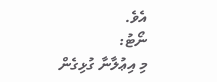އެވެ.
ނޯޓު:
މި އިޢުލާނާ ގުޅިގެން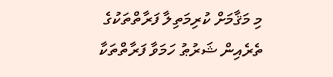މި މަޤާމަށް ކުރިމަތިލާ ފަރާތްތަކުގެ ތެރެއިން ޝަރުޠު ހަމަވާ ފަރާތްތަކާ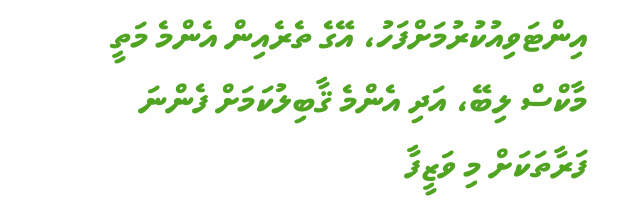އިންޓަވިއުކުރުމަށްފަހު، އޭގެ ތެރެއިން އެންމެ މަތީ މާކްސް ލިބޭ، އަދި އެންމެ ޤާބިލުކަމަށް ފެންނަ ފަރާތަކަށް މި ވަޒީފާ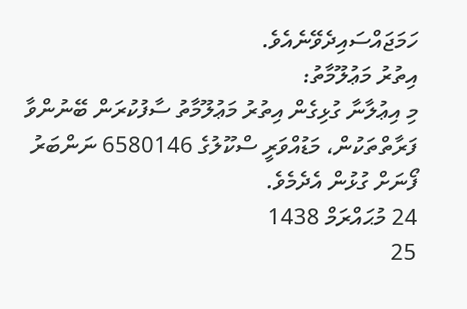ހަމަޖައްސައިދެވޭނެއެވެ.
އިތުރު މަޢުލޫމާތު:
މި އިޢުލާނާ ގުޅިގެން އިތުރު މަޢުލޫމާތު ސާފުކުރަން ބޭނުންވާ ފަރާތްތަކުން، މަޑުއްވަރީ ސްކޫލުގެ 6580146 ނަންބަރު ފޯނަށް ގުޅުން އެދެމެވެ.
24 މުޙައްރަމް 1438
25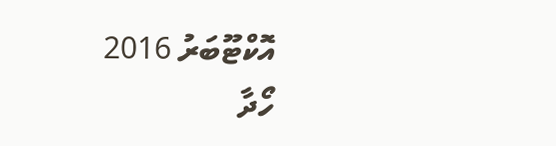އޮކްޓޫބަރު 2016
ހޯދާ